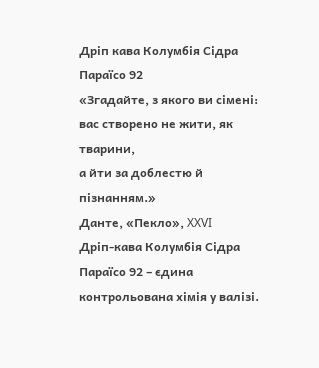Дріп кава Колумбія Сідра Параїсо 92
«Згадайте, з якого ви сімені:
вас створено не жити, як тварини,
а йти за доблестю й пізнанням.»
Данте, «Пекло», XXVI
Дріп-кава Колумбія Сідра Параїсо 92 – єдина контрольована хімія у валізі.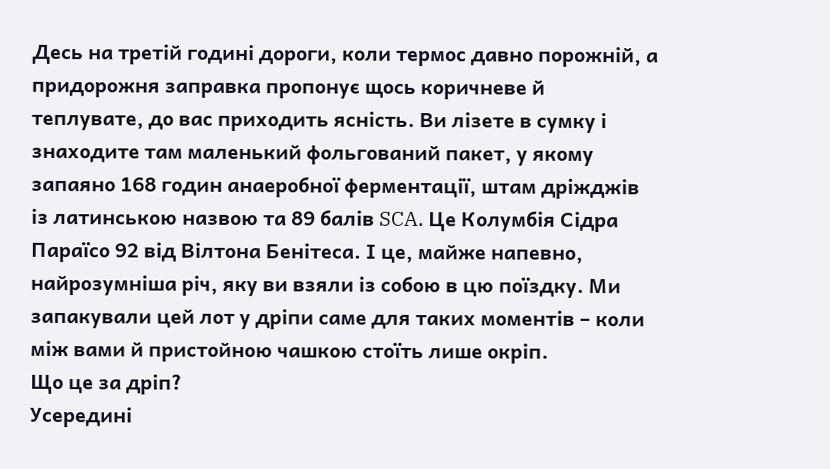Десь на третій годині дороги, коли термос давно порожній, а придорожня заправка пропонує щось коричневе й теплувате, до вас приходить ясність. Ви лізете в сумку і знаходите там маленький фольгований пакет, у якому запаяно 168 годин анаеробної ферментації, штам дріжджів із латинською назвою та 89 балів SCA. Це Колумбія Сідра Параїсо 92 від Вілтона Бенітеса. І це, майже напевно, найрозумніша річ, яку ви взяли із собою в цю поїздку. Ми запакували цей лот у дріпи саме для таких моментів – коли між вами й пристойною чашкою стоїть лише окріп.
Що це за дріп?
Усередині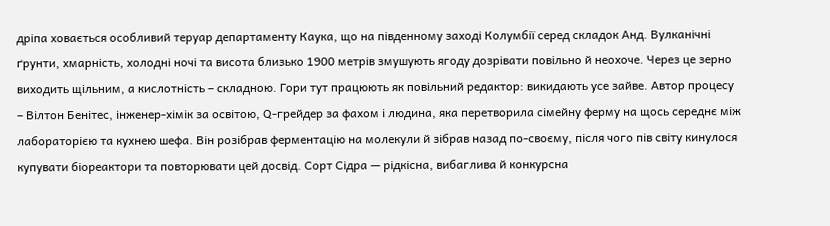дріпа ховається особливий теруар департаменту Каука, що на південному заході Колумбії серед складок Анд. Вулканічні ґрунти, хмарність, холодні ночі та висота близько 1900 метрів змушують ягоду дозрівати повільно й неохоче. Через це зерно виходить щільним, а кислотність – складною. Гори тут працюють як повільний редактор: викидають усе зайве. Автор процесу – Вілтон Бенітес, інженер-хімік за освітою, Q-грейдер за фахом і людина, яка перетворила сімейну ферму на щось середнє між лабораторією та кухнею шефа. Він розібрав ферментацію на молекули й зібрав назад по-своєму, після чого пів світу кинулося купувати біореактори та повторювати цей досвід. Сорт Сідра — рідкісна, вибаглива й конкурсна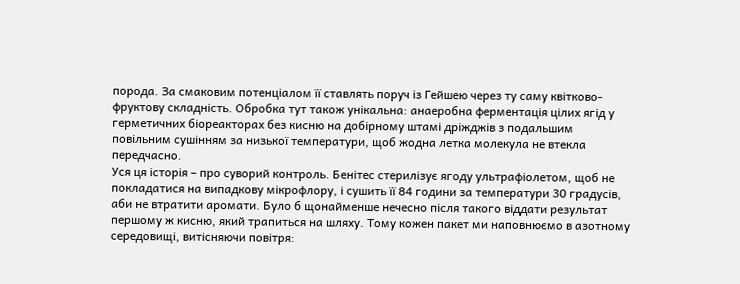порода. За смаковим потенціалом її ставлять поруч із Гейшею через ту саму квітково-фруктову складність. Обробка тут також унікальна: анаеробна ферментація цілих ягід у герметичних біореакторах без кисню на добірному штамі дріжджів з подальшим повільним сушінням за низької температури, щоб жодна летка молекула не втекла передчасно.
Уся ця історія – про суворий контроль. Бенітес стерилізує ягоду ультрафіолетом, щоб не покладатися на випадкову мікрофлору, і сушить її 84 години за температури 30 градусів, аби не втратити аромати. Було б щонайменше нечесно після такого віддати результат першому ж кисню, який трапиться на шляху. Тому кожен пакет ми наповнюємо в азотному середовищі, витісняючи повітря: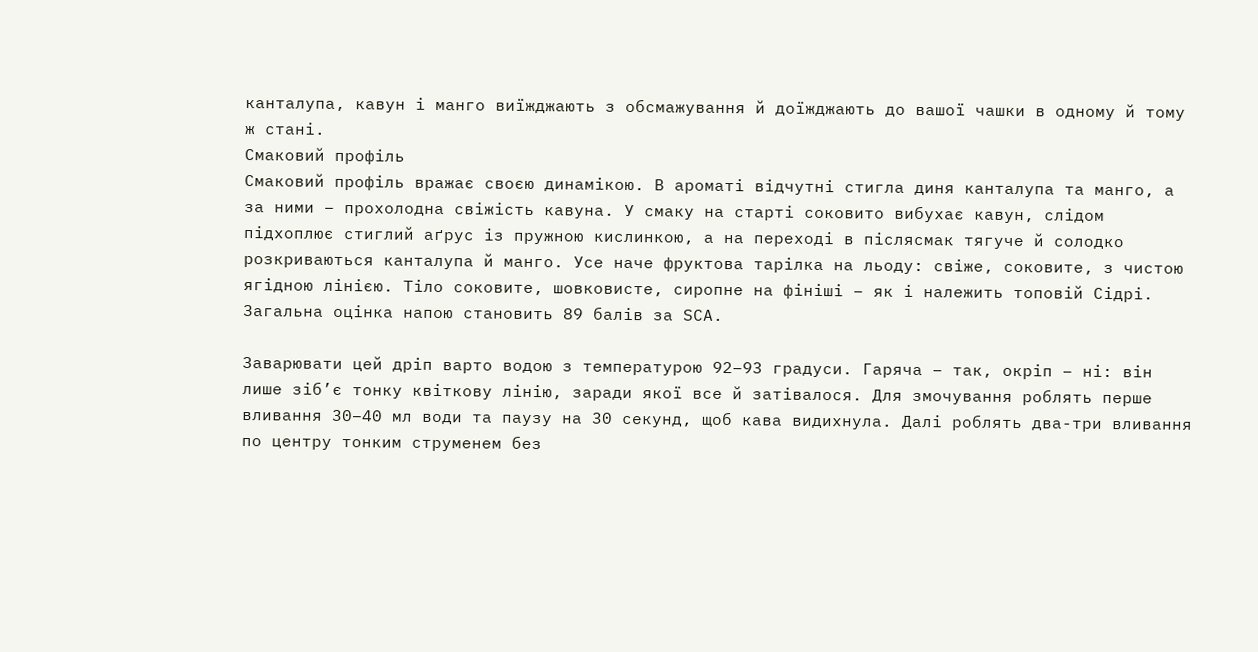канталупа, кавун і манго виїжджають з обсмажування й доїжджають до вашої чашки в одному й тому ж стані.
Смаковий профіль
Смаковий профіль вражає своєю динамікою. В ароматі відчутні стигла диня канталупа та манго, а за ними – прохолодна свіжість кавуна. У смаку на старті соковито вибухає кавун, слідом підхоплює стиглий аґрус із пружною кислинкою, а на переході в післясмак тягуче й солодко розкриваються канталупа й манго. Усе наче фруктова тарілка на льоду: свіже, соковите, з чистою ягідною лінією. Тіло соковите, шовковисте, сиропне на фініші – як і належить топовій Сідрі. Загальна оцінка напою становить 89 балів за SCA.

Заварювати цей дріп варто водою з температурою 92–93 градуси. Гаряча – так, окріп – ні: він лише зіб’є тонку квіткову лінію, заради якої все й затівалося. Для змочування роблять перше вливання 30–40 мл води та паузу на 30 секунд, щоб кава видихнула. Далі роблять два-три вливання по центру тонким струменем без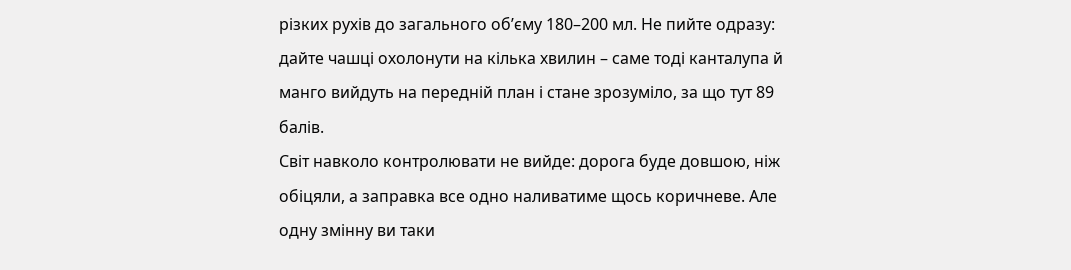різких рухів до загального об’єму 180–200 мл. Не пийте одразу: дайте чашці охолонути на кілька хвилин – саме тоді канталупа й манго вийдуть на передній план і стане зрозуміло, за що тут 89 балів.
Світ навколо контролювати не вийде: дорога буде довшою, ніж обіцяли, а заправка все одно наливатиме щось коричневе. Але одну змінну ви таки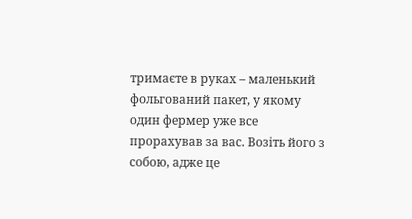тримаєте в руках – маленький фольгований пакет, у якому один фермер уже все прорахував за вас. Возіть його з собою, адже це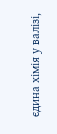єдина хімія у валізі,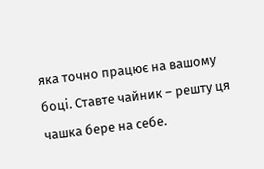яка точно працює на вашому боці. Ставте чайник – решту ця чашка бере на себе.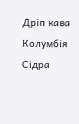Дріп кава Колумбія Сідра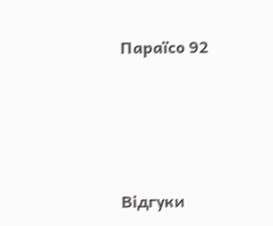Параїсо 92




Відгуки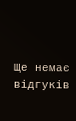Ще немає відгуків